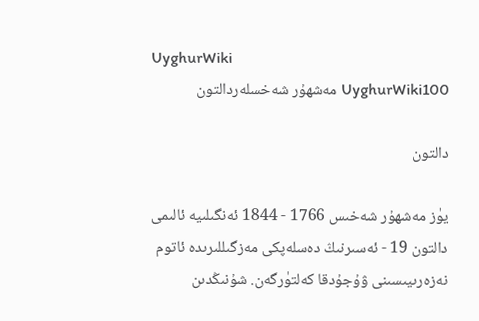UyghurWiki
UyghurWiki100 مەشھۇر شەخسلەردالتون

دالتون

يۈز مەشھۇر شەخىس 1766 - 1844 ئەنگىلىيە ئالىمى دالتون 19 - ئەسىرنىڭ دەسلەپكى مەزگىللىرىدە ئاتوم نەزەرىيىسىنى ۋۇجۇدقا كەلتۈرگەن. شۇنىڭدىن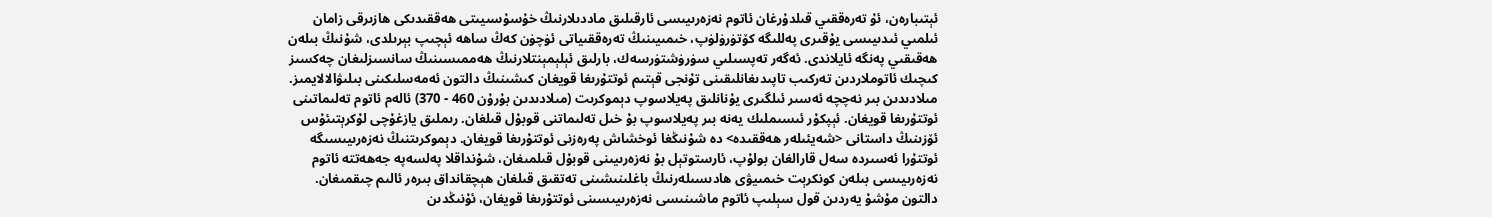ئېتىبارەن، ئۇ تەرەققىي قىلدۇرغان ئاتوم نەزەرىيىسى ئارقىلىق ماددىلارنىڭ خۇسۇسىيىتى ھەققىدىكى ھازىرقى زامان ئىلمىي ئىدىيىسى يۇقىرى پەللىگە كۆتۈرۈلۈپ، خىمىيىنىڭ تەرەققىياتى ئۈچۈن كەڭ ساھە ئېچىپ بېرىلدى، شۇنىڭ بىلەن ھەقىقىي پەنگە ئايلاندى. ئەگەر تەپسىلىي سۈرۈشتۈرسەك، بارلىق ئېلېمېنتلارنىڭ ھەممىسىنىڭ سانسىزلىغان چەكسىز كىچىك ئاتوملاردىن تەركىب تاپىدىغانلىقىنى تۇنجى قېتىم ئوتتۇرىغا قويغان كىشىنىڭ دالتون ئەمەسلىكىنى بىلىۋالالايمىز. مىلادىدىن بىر نەچچە ئەسىر ئىلگىرى يۇنانلىق پەيلاسوپ دېموكرىت (مىلادىدىن بۇرۇن 460 - 370) ئالەم ئاتوم تەلىماتىنى ئوتتۇرىغا قويغان. ئېپكۇر ئىسىملىك يەنە بىر پەيلاسوپ بۇ خىل تەلىماتنى قوبۇل قىلغان. رىملىق يازغۇچى لۇكرېتىئۇس ئۆزىنىڭ داستانى <شەيئىلەر ھەققىدە> دە شۇنىڭغا ئوخشاش پەرەزنى ئوتتۇرىغا قويغان. دېموكرىتنىڭ نەزەرىيىسىگە ئوتتۇرا ئەسىردە سەل قارالغان بولۇپ، ئارستوتېل بۇ نەزەرىيىنى قوبۇل قىلمىغان، شۇنداقلا پەلسەپە جەھەتتە ئاتوم نەزەرىيىسى بىلەن كونكرېت خىمىيۋى ھادىسىلەرنىڭ باغلىنىشىنى تەتقىق قىلغان ھېچقانداق بىرەر ئالىم چىقمىغان. دالتون مۇشۇ يەردىن قول سېلىپ ئاتوم ماشىنىسى نەزەرىيىسىنى ئوتتۇرىغا قويغان، ئۇنىڭدىن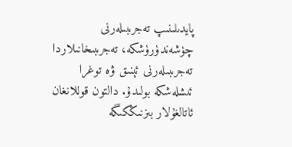پايدىلىنىپ تەجرىبىلەرنى چۈشەندۈرۈشكە، تەجرىبىخانىلاردا تەجرىبىلەرنى ئېنىق ۋە توغرا ئىشلەشكە بولىدۇ. دالتون قوللانغان ئاتالغۇلار بىزنىڭكىگە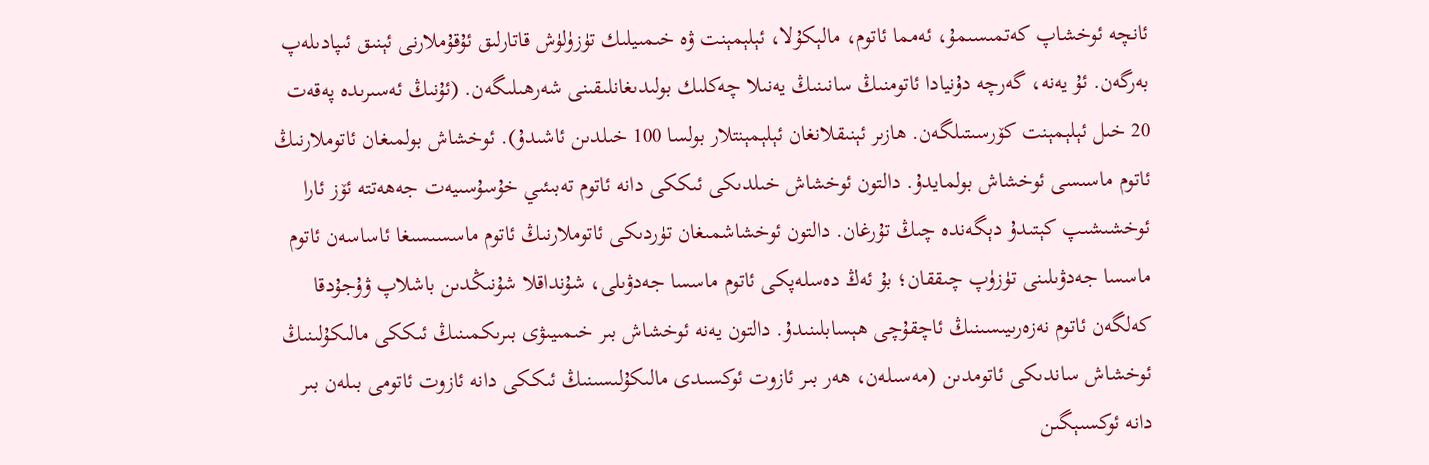ئانچە ئوخشاپ كەتمىسىمۇ، ئەمما ئاتوم، مالېكۇلا، ئېلېمېنت ۋە خىمىيلىك تۈزۈلۈش قاتارلىق ئۇقۇملارنى ئېنىق ئىپادىلەپ بەرگەن. ئۇ يەنە، گەرچە دۇنيادا ئاتومنىڭ سانىنىڭ يەنىلا چەكلىك بولىدىغانلىقىنى شەرھىلىگەن. (ئۇنىڭ ئەسىرىدە پەقەت 20 خىل ئېلېمېنت كۆرسىتىلگەن. ھازىر ئېنىقلانغان ئېلېمېنتلار بولسا 100 خىلدىن ئاشىدۇ). ئوخشاش بولمىغان ئاتوملارنىڭ ئاتوم ماسىسى ئوخشاش بولمايدۇ. دالتون ئوخشاش خىلدىكى ئىككى دانە ئاتوم تەبىئىي خۇسۇسىيەت جەھەتتە ئۆز ئارا ئوخشىشىپ كېتىدۇ دېگەندە چىڭ تۇرغان. دالتون ئوخشاشمىغان تۈردىكى ئاتوملارنىڭ ئاتوم ماسسىسىغا ئاساسەن ئاتوم ماسسا جەدۋىلىنى تۈزۈپ چىققان؛ بۇ ئەڭ دەسلەپكى ئاتوم ماسسا جەدۋىلى، شۇنداقلا شۇنىڭدىن باشلاپ ۋۇجۇدقا كەلگەن ئاتوم نەزەرىيىسىنىڭ ئاچقۇچى ھېسابلىنىدۇ. دالتون يەنە ئوخشاش بىر خىمىيىۋى بىرىكمىنىڭ ئىككى مالىكۇلىنىڭ ئوخشاش ساندىكى ئاتومدىن (مەسىلەن، ھەر بىر ئازوت ئوكسىدى مالىكۇلىسىنىڭ ئىككى دانە ئازوت ئاتومى بىلەن بىر دانە ئوكسىېگىن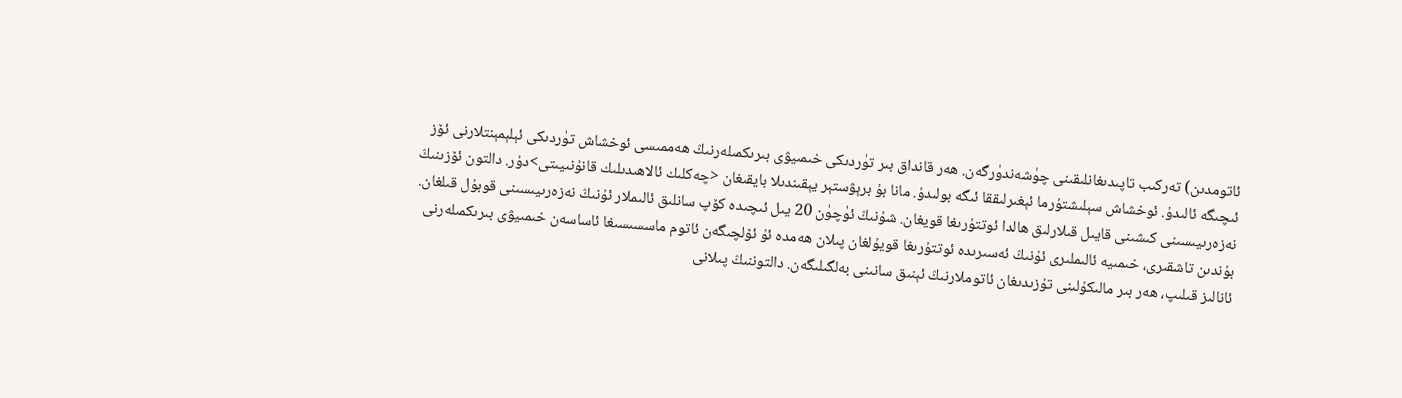ئاتومدىن) تەركىب تاپىدىغانلىقىنى چۈشەندۈرگەن. ھەر قانداق بىر تۈردىكى خىمىيۋى بىرىكمىلەرنىڭ ھەممىسى ئوخشاش تۈردىكى ئېلېمېنتلارنى ئۆز ئىچىگە ئالىدۇ. ئوخشاش سېلىشتۇرما ئېغىرلىققا ئىگە بولىدۇ. مانا بۇ برېۋستېر يېقىندىلا بايقىغان <چەكلىك ئالاھىدىلىك قانۇنىيىتى>دۇر. دالتون ئۆزىنىڭ نەزەرىيىسىنى كىشىنى قايىل قىلارلىق ھالدا ئوتتۇرىغا قويغان. شۇنىڭ ئۈچۈن 20 يىل ئىچىدە كۆپ سانلىق ئالىملار ئۇنىڭ نەزەرىيىسىنى قوبۇل قىلغان. بۇندىن تاشقىرى، خىمىيە ئالىملىرى ئۇنىڭ ئەسىرىدە ئوتتۇرىغا قويۇلغان پىلان ھەمدە ئۇ ئۆلچىگەن ئاتوم ماسسىسىغا ئاساسەن خىمىيۋى بىرىكمىلەرنى ئانالىز قىلىپ، ھەر بىر مالىكۇلىنى تۇزىدىغان ئاتوملارنىڭ ئېنىق سانىنى بەلگىلىگەن. دالتوننىڭ پىلانى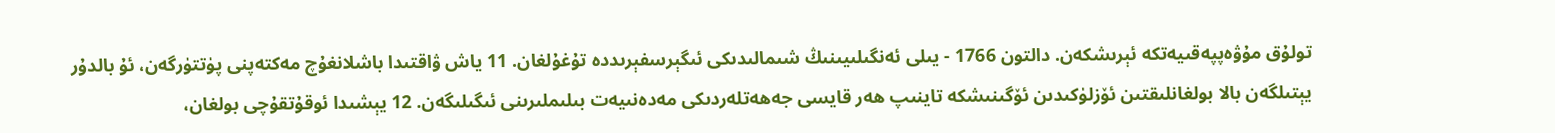تولۇق مۇۋەپپەقىيەتكە ئېرىشكەن. دالتون 1766 - يىلى ئەنگىلىيىنىڭ شىمالىدىكى ئىگېرسفېرىددە تۇغۇلغان. 11 ياش ۋاقتىدا باشلانغۇچ مەكتەپنى پۈتتۈرگەن، ئۇ بالدۇر يېتىلگەن بالا بولغانلىقتىن ئۆزلۈكىدىن ئۆگىنىشكە تاينىپ ھەر قايسى جەھەتلەردىكى مەدەنىيەت بىلىملىرىنى ئىگىلىگەن. 12 يېشىدا ئوقۇتقۇچى بولغان،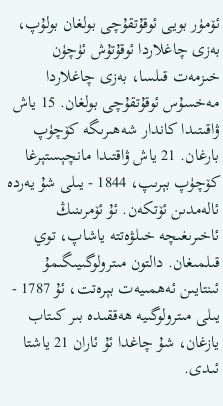ئۆمۈر بويى ئوقۇتقۇچى بولغان بولۇپ، بەزى چاغلاردا ئوقۇتۇش ئۈچۈن خىزمەت قىلسا، بەزى چاغلاردا مەخسۇس ئوقۇتقۇچى بولغان. 15 ياش ۋاقىتىدا كاندار شەھىرىگە كۆچۈپ بارغان. 21 ياش ۋاقتىدا مانچېستېرغا كۆچۈپ بېرىپ، 1844 - يىلى شۇ يەردە ئالەمدىن ئۆتكەن. ئۇ ئۆمرىنىڭ ئاخىرىغىچە خىلۋەتتە ياشاپ، توي قىلمىغان. دالتون مىترولوگىيىگىمۇ ئىنتايىن ئەھمىيەت بېرەتت، ئۇ 1787 - يىلى مىترولوگىيە ھەققىدە بىر كىتاب يازغان، شۇ چاغدا ئۇ ئاران 21 ياشتا ئىدى.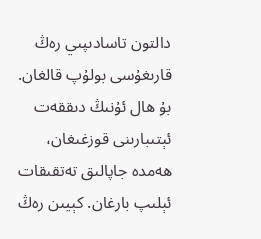دالتون تاسادىپىي رەڭ قارىغۇسى بولۇپ قالغان. بۇ ھال ئۇنىڭ دىققەت ئېتىبارىنى قوزغىغان، ھەمدە جاپالىق تەتقىقات ئېلىپ بارغان. كېيىن رەڭ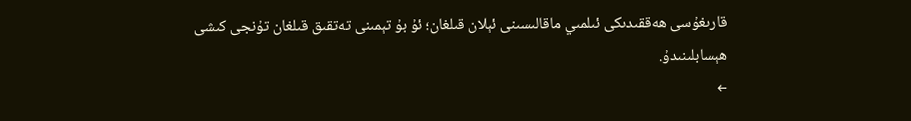قارىغۇسى ھەققىدىكى ئىلمىي ماقالىسىنى ئېلان قىلغان؛ ئۇ بۇ تېمىنى تەتقىق قىلغان تۇنجى كىشى ھېسابلىنىدۇ.
←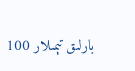بارلىق تېمىلار 100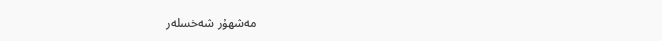مەشھۇر شەخسلەر